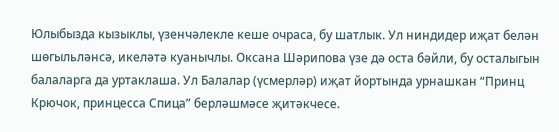Юлыбызда кызыклы, үзенчәлекле кеше очраса, бу шатлык. Ул ниндидер иҗат белән шөгыльләнсә, икеләтә куанычлы. Оксана Шәрипова үзе дә оста бәйли, бу осталыгын балаларга да уртаклаша. Ул Балалар (үсмерләр) иҗат йортында урнашкан “Принц Крючок, принцесса Спица” берләшмәсе җитәкчесе.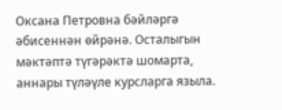Оксана Петровна бәйләргә әбисеннән өйрәнә. Осталыгын мәктәптә түгәрәктә шомарта, аннары түләүле курсларга языла.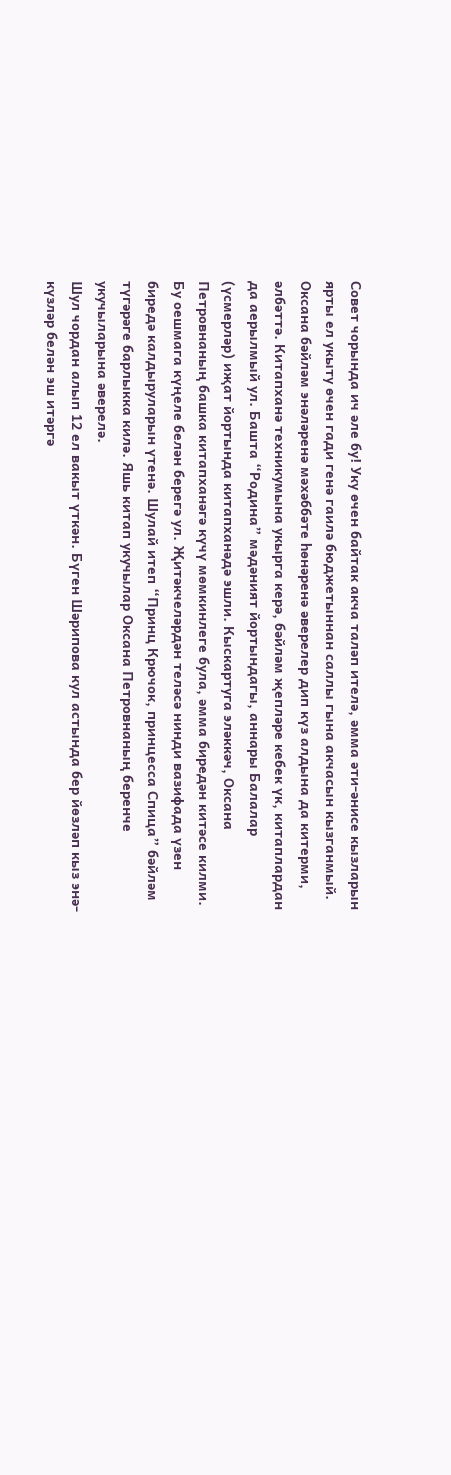Совет чорында ич әле бу! Уку өчен байтак акча таләп ителә, әмма әти-әнисе кызларын ярты ел укыту өчен гади генә гаилә бюджетыннан саллы гына акчасын кызганмый.
Оксана бәйләм энәләренә мәхәббәте һөнәренә әверелер дип күз алдына да китерми, әлбәттә. Китапханә техникумына укырга керә, бәйләм җепләре кебек үк, китаплардан да аерылмый ул. Башта “Родина” мәдәният йортындагы, аннары Балалар (үсмерләр) иҗат йортында китапханәдә эшли. Кыскартуга эләккәч, Оксана Петровнаның башка китапханәгә күчү мөмкинлеге була, әмма биредән китәсе килми. Бу оешмага күңеле белән берегә ул. Җитәкчеләрдән теләсә нинди вазифада үзен биредә калдыруларын үтенә. Шулай итеп “Принц Крючок, принцесса Спица” бәйләм түгәрәге барлыкка килә. Яшь китап укучылар Оксана Петровнаның беренче укучыларына әверелә.
Шул чордан алып 12 ел вакыт үткән. Бүген Шәрипова кул астында бер йөзләп кыз энә-күзләр белән эш итәргә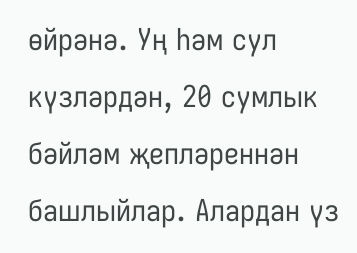өйрәнә. Уң һәм сул күзләрдән, 20 сумлык бәйләм җепләреннән башлыйлар. Алардан үз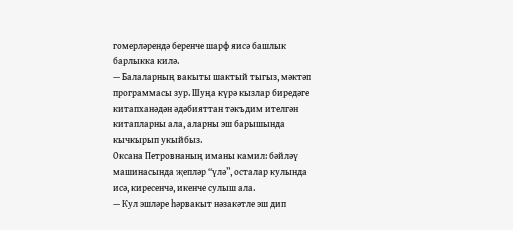гомерләрендә беренче шарф яисә башлык барлыкка килә.
— Балаларның вакыты шактый тыгыз, мәктәп программасы зур. Шуңа күрә кызлар биредәге китапханәдән әдәбияттан тәкъдим ителгән китапларны ала, аларны эш барышында кычкырып укыйбыз.
Оксана Петровнаның иманы камил: бәйләү машинасында җепләр “үлә”, осталар кулында исә, киресенчә, икенче сулыш ала.
— Кул эшләре һәрвакыт нәзакәтле эш дип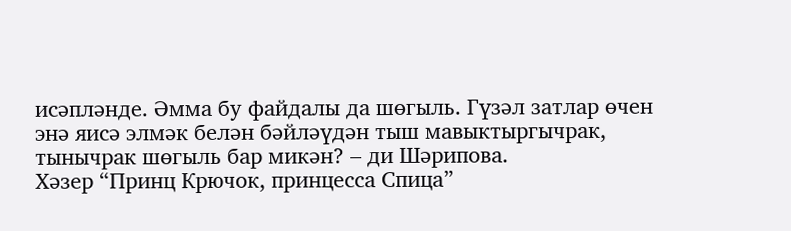исәпләнде. Әмма бу файдалы да шөгыль. Гүзәл затлар өчен энә яисә элмәк белән бәйләүдән тыш мавыктыргычрак, тынычрак шөгыль бар микән? – ди Шәрипова.
Хәзер “Принц Крючок, принцесса Спица”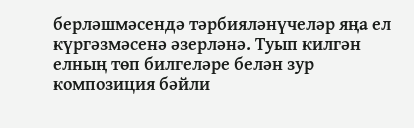берләшмәсендә тәрбияләнүчеләр яңа ел күргәзмәсенә әзерләнә. Туып килгән елның төп билгеләре белән зур композиция бәйли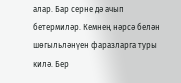алар. Бар серне дә ачып бетермиләр. Кемнең нәрсә белән шөгыльләнүен фаразларга туры килә. Бер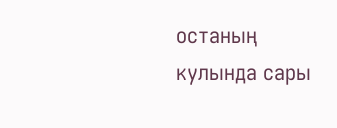останың кулында сары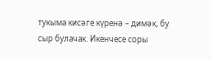тукыма кисәге күренә – димәк, бу сыр булачак. Икенчесе соры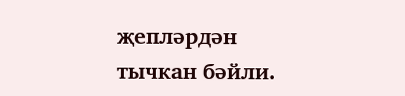җепләрдән тычкан бәйли.